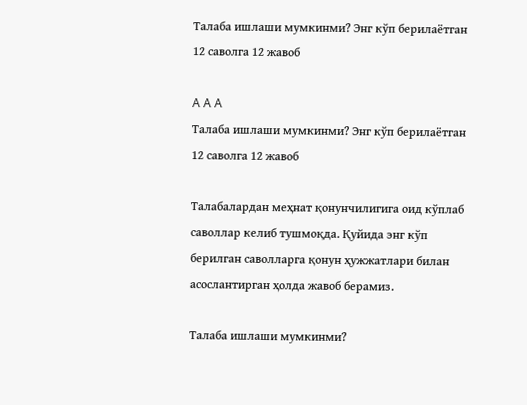Талаба ишлаши мумкинми? Энг кўп берилаётган 12 саволга 12 жавоб

A A A
Талаба ишлаши мумкинми? Энг кўп берилаётган 12 саволга 12 жавоб

Талабалардан меҳнат қонунчилигига оид кўплаб саволлар келиб тушмоқда. Қуйида энг кўп берилган саволларга қонун ҳужжатлари билан асослантирган ҳолда жавоб берамиз.

Талаба ишлаши мумкинми?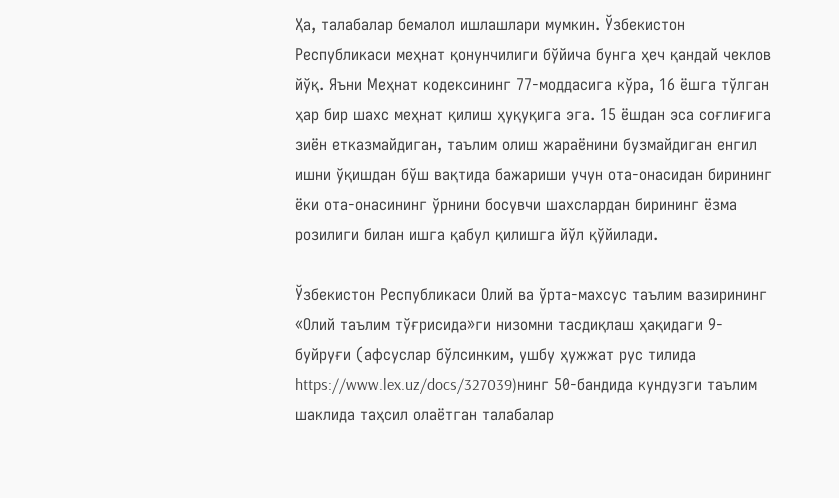Ҳа, талабалар бемалол ишлашлари мумкин. Ўзбекистон Республикаси меҳнат қонунчилиги бўйича бунга ҳеч қандай чеклов йўқ. Яъни Меҳнат кодексининг 77-моддасига кўра, 16 ёшга тўлган ҳар бир шахс меҳнат қилиш ҳуқуқига эга. 15 ёшдан эса соғлиғига зиён етказмайдиган, таълим олиш жараёнини бузмайдиган енгил ишни ўқишдан бўш вақтида бажариши учун ота-онасидан бирининг ёки ота-онасининг ўрнини босувчи шахслардан бирининг ёзма розилиги билан ишга қабул қилишга йўл қўйилади.

Ўзбекистон Республикаси Олий ва ўрта-махсус таълим вазирининг «Олий таълим тўғрисида»ги низомни тасдиқлаш ҳақидаги 9-буйруғи (афсуслар бўлсинким, ушбу ҳужжат рус тилида https://www.lex.uz/docs/327039)нинг 50-бандида кундузги таълим шаклида таҳсил олаётган талабалар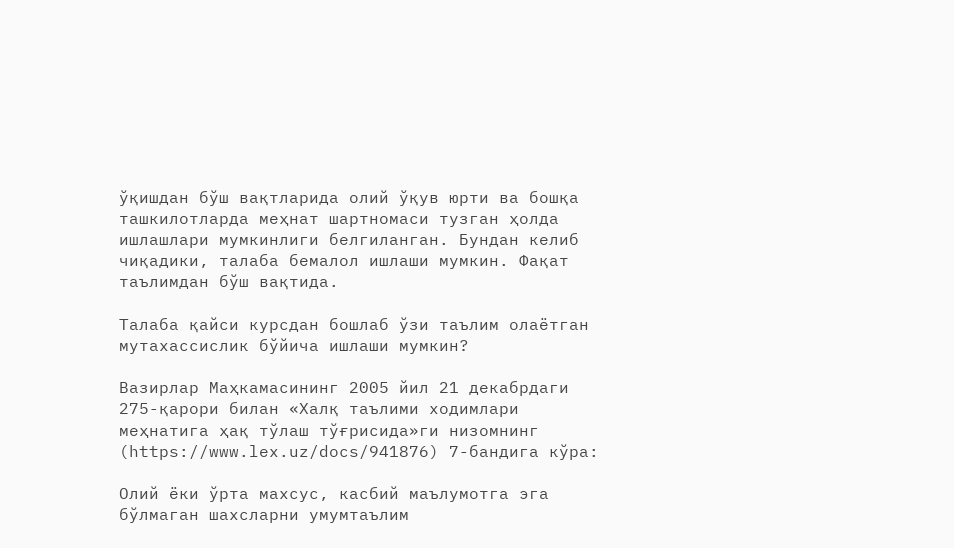ўқишдан бўш вақтларида олий ўқув юрти ва бошқа ташкилотларда меҳнат шартномаси тузган ҳолда ишлашлари мумкинлиги белгиланган. Бундан келиб чиқадики, талаба бемалол ишлаши мумкин. Фақат таълимдан бўш вақтида.

Талаба қайси курсдан бошлаб ўзи таълим олаётган мутахассислик бўйича ишлаши мумкин?

Вазирлар Маҳкамасининг 2005 йил 21 декабрдаги 275-қарори билан «Халқ таълими ходимлари меҳнатига ҳақ тўлаш тўғрисида»ги низомнинг (https://www.lex.uz/docs/941876) 7-бандига кўра:

Олий ёки ўрта махсус, касбий маълумотга эга бўлмаган шахсларни умумтаълим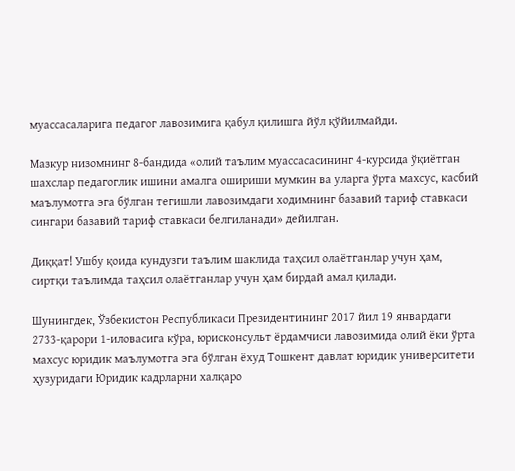муассасаларига педагог лавозимига қабул қилишга йўл қўйилмайди.

Мазкур низомнинг 8-бандида «олий таълим муассасасининг 4-курсида ўқиётган шахслар педагоглик ишини амалга ошириши мумкин ва уларга ўрта махсус, касбий маълумотга эга бўлган тегишли лавозимдаги ходимнинг базавий тариф ставкаси сингари базавий тариф ставкаси белгиланади» дейилган.

Диққат! Ушбу қоида кундузги таълим шаклида таҳсил олаётганлар учун ҳам, сиртқи таълимда таҳсил олаётганлар учун ҳам бирдай амал қилади.

Шунингдек, Ўзбекистон Республикаси Президентининг 2017 йил 19 январдаги 2733-қарори 1-иловасига кўра, юрисконсульт ёрдамчиси лавозимида олий ёки ўрта махсус юридик маълумотга эга бўлган ёхуд Тошкент давлат юридик университети ҳузуридаги Юридик кадрларни халқаро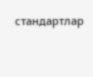стандартлар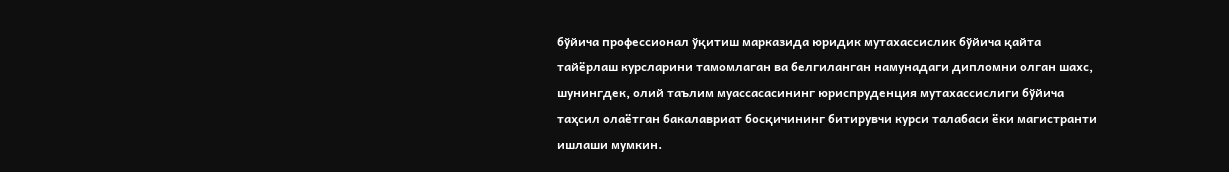бўйича профессионал ўқитиш марказида юридик мутахассислик бўйича қайта тайёрлаш курсларини тамомлаган ва белгиланган намунадаги дипломни олган шахс, шунингдек, олий таълим муассасасининг юриспруденция мутахассислиги бўйича таҳсил олаётган бакалавриат босқичининг битирувчи курси талабаси ёки магистранти ишлаши мумкин.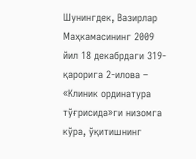Шунингдек, Вазирлар Маҳкамасининг 2009 йил 18 декабрдаги 319-қарорига 2-иловa – «Клиник ординатура тўғрисида»ги низомга кўра, ўқитишнинг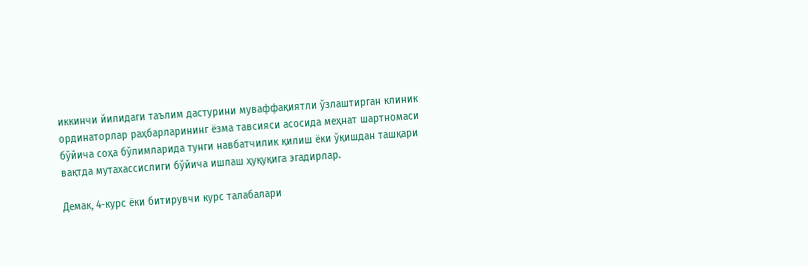иккинчи йилидаги таълим дастурини муваффақиятли ўзлаштирган клиник ординаторлар раҳбарларининг ёзма тавсияси асосида меҳнат шартномаси бўйича соҳа бўлимларида тунги навбатчилик қилиш ёки ўқишдан ташқари вақтда мутахассислиги бўйича ишлаш ҳуқуқига эгадирлар.

Демак, 4-курс ёки битирувчи курс талабалари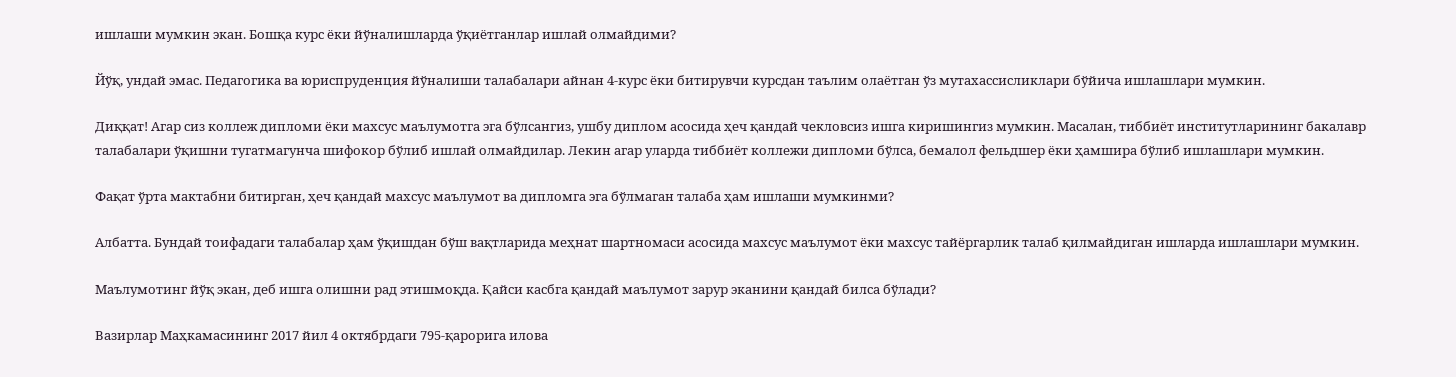ишлаши мумкин экан. Бошқа курс ёки йўналишларда ўқиётганлар ишлай олмайдими?

Йўқ, ундай эмас. Педагогика ва юриспруденция йўналиши талабалари айнан 4-курс ёки битирувчи курсдан таълим олаётган ўз мутахассисликлари бўйича ишлашлари мумкин.

Диққат! Агар сиз коллеж дипломи ёки махсус маълумотга эга бўлсангиз, ушбу диплом асосида ҳеч қандай чекловсиз ишга киришингиз мумкин. Масалан, тиббиёт институтларининг бакалавр талабалари ўқишни тугатмагунча шифокор бўлиб ишлай олмайдилар. Лекин агар уларда тиббиёт коллежи дипломи бўлса, бемалол фельдшер ёки ҳамшира бўлиб ишлашлари мумкин.

Фақат ўрта мактабни битирган, ҳеч қандай махсус маълумот ва дипломга эга бўлмаган талаба ҳам ишлаши мумкинми?

Албатта. Бундай тоифадаги талабалар ҳам ўқишдан бўш вақтларида меҳнат шартномаси асосида махсус маълумот ёки махсус тайёргарлик талаб қилмайдиган ишларда ишлашлари мумкин.

Маълумотинг йўқ экан, деб ишга олишни рад этишмоқда. Қайси касбга қандай маълумот зарур эканини қандай билса бўлади?

Вазирлар Маҳкамасининг 2017 йил 4 октябрдаги 795-қарорига илова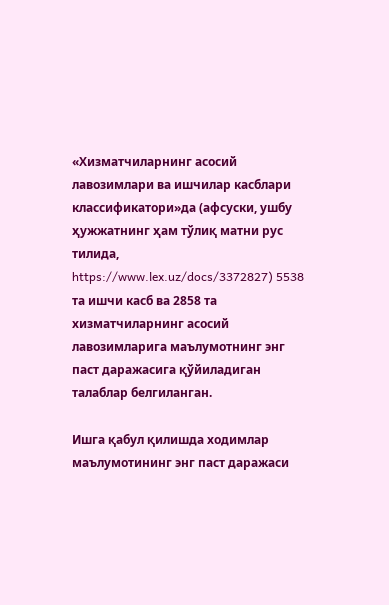«Хизматчиларнинг асосий лавозимлари ва ишчилар касблари классификатори»да (афсуски, ушбу ҳужжатнинг ҳам тўлиқ матни рус тилида, https://www.lex.uz/docs/3372827) 5538 та ишчи касб ва 2858 та хизматчиларнинг асосий лавозимларига маълумотнинг энг паст даражасига қўйиладиган талаблар белгиланган.

Ишга қабул қилишда ходимлар маълумотининг энг паст даражаси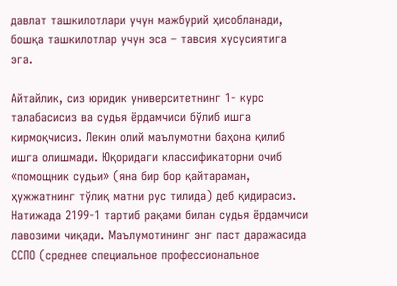давлат ташкилотлари учун мажбурий ҳисобланади, бошқа ташкилотлар учун эса – тавсия хусусиятига эга.

Айтайлик, сиз юридик университетнинг 1- курс талабасисиз ва судья ёрдамчиси бўлиб ишга кирмоқчисиз. Лекин олий маълумотни баҳона қилиб ишга олишмади. Юқоридаги классификаторни очиб «помощник судьи» (яна бир бор қайтараман, ҳужжатнинг тўлиқ матни рус тилида) деб қидирасиз. Натижада 2199-1 тартиб рақами билан судья ёрдамчиси лавозими чиқади. Маълумотининг энг паст даражасида ССПО (среднее специальное профессиональное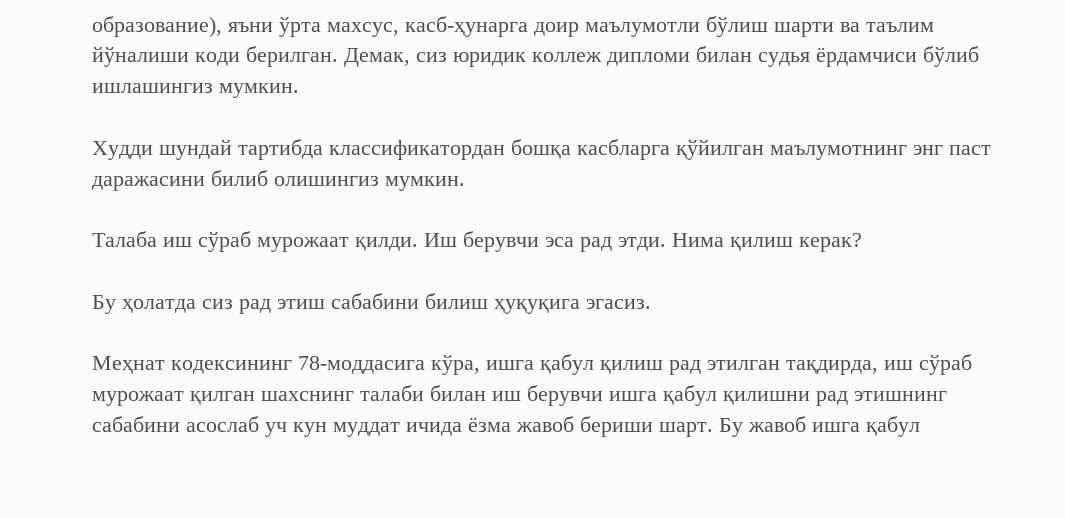образование), яъни ўрта махсус, касб-ҳунарга доир маълумотли бўлиш шарти ва таълим йўналиши коди берилган. Демак, сиз юридик коллеж дипломи билан судья ёрдамчиси бўлиб ишлашингиз мумкин.

Худди шундай тартибда классификатордан бошқа касбларга қўйилган маълумотнинг энг паст даражасини билиб олишингиз мумкин.

Талаба иш сўраб мурожаат қилди. Иш берувчи эса рад этди. Нима қилиш керак?

Бу ҳолатда сиз рад этиш сабабини билиш ҳуқуқига эгасиз.

Меҳнат кодексининг 78-моддасига кўра, ишга қабул қилиш рад этилган тақдирда, иш сўраб мурожаат қилган шахснинг талаби билан иш берувчи ишга қабул қилишни рад этишнинг сабабини асослаб уч кун муддат ичида ёзма жавоб бериши шарт. Бу жавоб ишга қабул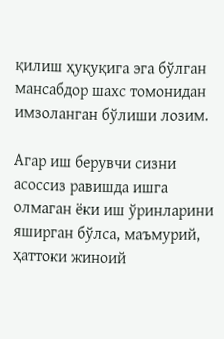қилиш ҳуқуқига эга бўлган мансабдор шахс томонидан имзоланган бўлиши лозим.

Агар иш берувчи сизни асоссиз равишда ишга олмаган ёки иш ўринларини яширган бўлса, маъмурий, ҳаттоки жиноий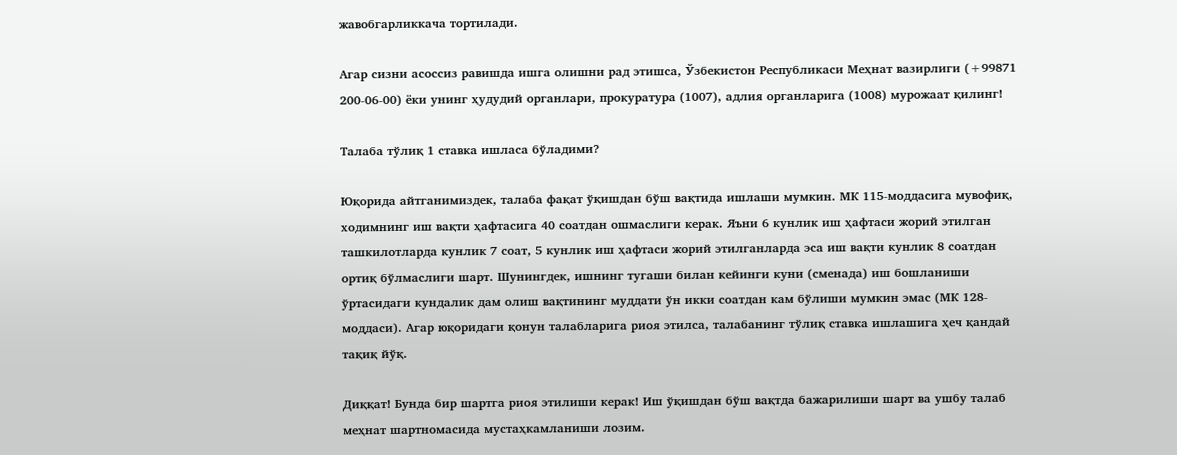жавобгарликкача тортилади.

Агар сизни асоссиз равишда ишга олишни рад этишса, Ўзбекистон Республикаси Меҳнат вазирлиги (+99871 200-06-00) ёки унинг ҳудудий органлари, прокуратура (1007), адлия органларига (1008) мурожаат қилинг!

Талаба тўлиқ 1 ставка ишласа бўладими?

Юқорида айтганимиздек, талаба фақат ўқишдан бўш вақтида ишлаши мумкин. МК 115-моддасига мувофиқ, ходимнинг иш вақти ҳафтасига 40 соатдан ошмаслиги керак. Яъни 6 кунлик иш ҳафтаси жорий этилган ташкилотларда кунлик 7 соат, 5 кунлик иш ҳафтаси жорий этилганларда эса иш вақти кунлик 8 соатдан ортиқ бўлмаслиги шарт. Шунингдек, ишнинг тугаши билан кейинги куни (сменада) иш бошланиши ўртасидаги кундалик дам олиш вақтининг муддати ўн икки соатдан кам бўлиши мумкин эмас (МК 128-моддаси). Aгар юқоридаги қонун талабларига риоя этилса, талабанинг тўлиқ ставка ишлашига ҳеч қандай тақиқ йўқ.

Диққат! Бунда бир шартга риоя этилиши керак! Иш ўқишдан бўш вақтда бажарилиши шарт ва ушбу талаб меҳнат шартномасида мустаҳкамланиши лозим.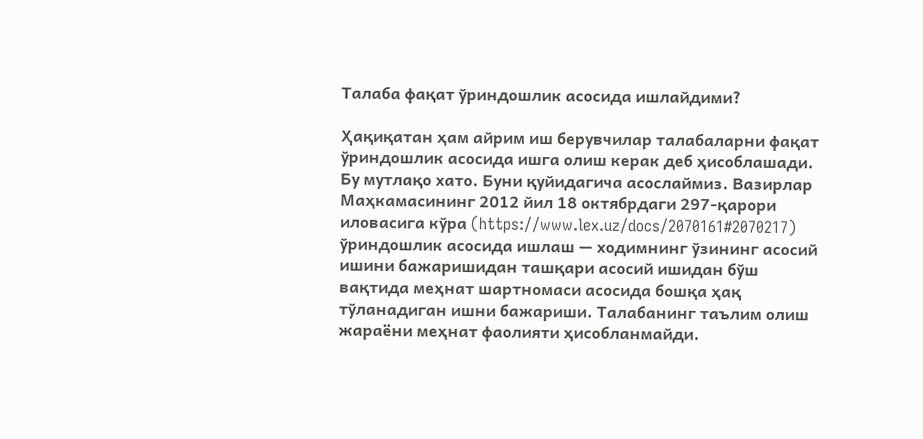Талаба фақат ўриндошлик асосида ишлайдими?

Ҳақиқатан ҳам айрим иш берувчилар талабаларни фақат ўриндошлик асосида ишга олиш керак деб ҳисоблашади. Бу мутлақо хато. Буни қуйидагича асослаймиз. Вазирлар Маҳкамасининг 2012 йил 18 октябрдаги 297-қарори иловасига кўра (https://www.lex.uz/docs/2070161#2070217) ўриндошлик асосида ишлаш — ходимнинг ўзининг асосий ишини бажаришидан ташқари асосий ишидан бўш вақтида меҳнат шартномаси асосида бошқа ҳақ тўланадиган ишни бажариши. Талабанинг таълим олиш жараёни меҳнат фаолияти ҳисобланмайди.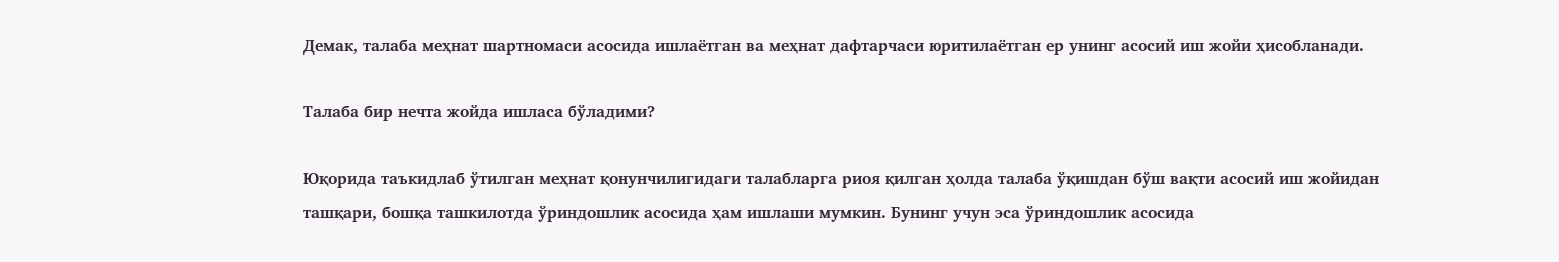Демак, талаба меҳнат шартномаси асосида ишлаётган ва меҳнат дафтарчаси юритилаётган ер унинг асосий иш жойи ҳисобланади.

Талаба бир нечта жойда ишласа бўладими?

Юқорида таъкидлаб ўтилган меҳнат қонунчилигидаги талабларга риоя қилган ҳолда талаба ўқишдан бўш вақти асосий иш жойидан ташқари, бошқа ташкилотда ўриндошлик асосида ҳам ишлаши мумкин. Бунинг учун эса ўриндошлик асосида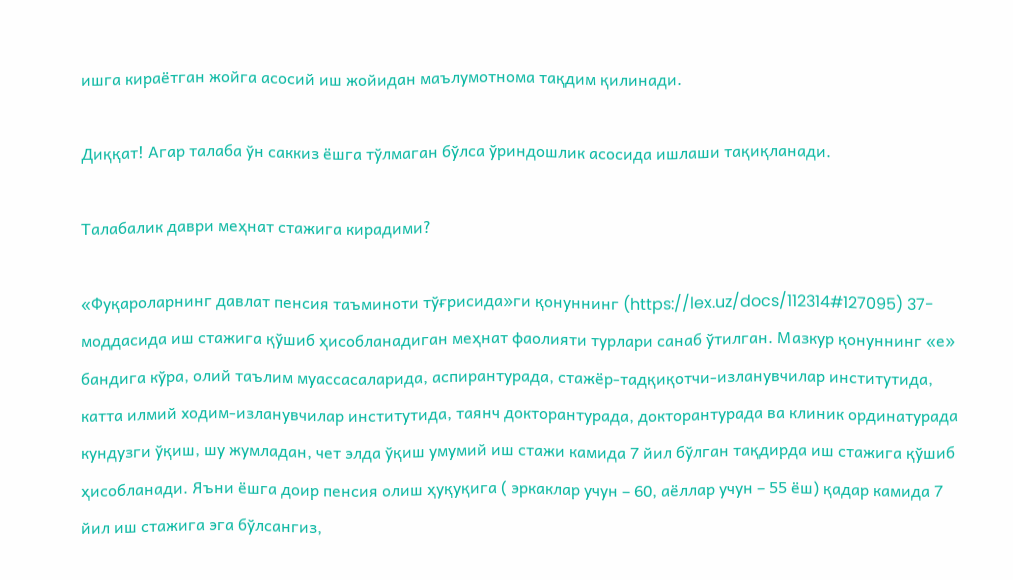ишга кираётган жойга асосий иш жойидан маълумотнома тақдим қилинади.

Диққат! Агар талаба ўн саккиз ёшга тўлмаган бўлса ўриндошлик асосида ишлаши тақиқланади.

Талабалик даври меҳнат стажига кирадими?

«Фуқароларнинг давлат пенсия таъминоти тўғрисида»ги қонуннинг (https://lex.uz/docs/112314#127095) 37-моддаcида иш стажига қўшиб ҳисобланадиган меҳнат фаолияти турлари санаб ўтилган. Мазкур қонуннинг «е» бандига кўра, олий таълим муассасаларида, аспирантурада, стажёр-тадқиқотчи-изланувчилар институтида, катта илмий ходим-изланувчилар институтида, таянч докторантурада, докторантурада ва клиник ординатурада кундузги ўқиш, шу жумладан, чет элда ўқиш умумий иш стажи камида 7 йил бўлган тақдирда иш стажига қўшиб ҳисобланади. Яъни ёшга доир пенсия олиш ҳуқуқига ( эркаклар учун – 60, аёллар учун – 55 ёш) қадар камида 7 йил иш стажига эга бўлсангиз,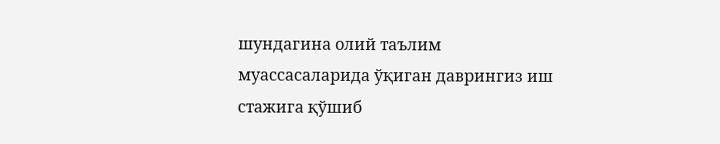шундагина олий таълим муассасаларида ўқиган даврингиз иш стажига қўшиб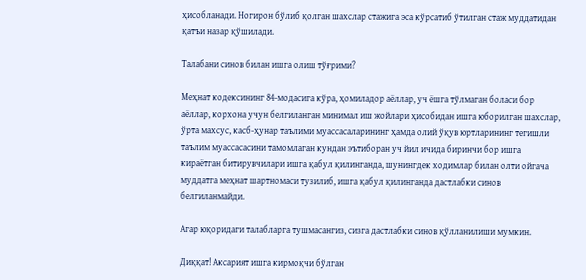ҳисобланади. Ногирон бўлиб қолган шахслар стажига эса кўрсатиб ўтилган стаж муддатидан қатъи назар қўшилади.

Талабани синов билан ишга олиш тўғрими?

Меҳнат кодексининг 84-модасига кўра, ҳомиладор аёллар, уч ёшга тўлмаган боласи бор аёллар, корхона учун белгиланган минимал иш жойлари ҳисобидан ишга юборилган шахслар, ўрта махсус, касб-ҳунар таълими муассасаларининг ҳамда олий ўқув юртларининг тегишли таълим муассасасини тамомлаган кундан эътиборан уч йил ичида биринчи бор ишга кираётган битирувчилари ишга қабул қилинганда, шунингдек ходимлар билан олти ойгача муддатга меҳнат шартномаси тузилиб, ишга қабул қилинганда дастлабки синов белгиланмайди.

Агар юқоридаги талабларга тушмасангиз, сизга дастлабки синов қўлланилиши мумкин.

Диққат! Аксарият ишга кирмоқчи бўлган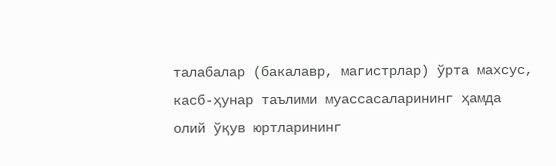талабалар (бакалавр, магистрлар) ўрта махсус, касб-ҳунар таълими муассасаларининг ҳамда олий ўқув юртларининг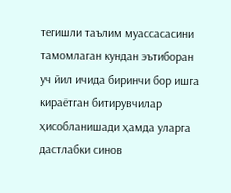тегишли таълим муассасасини тамомлаган кундан эътиборан уч йил ичида биринчи бор ишга кираётган битирувчилар ҳисобланишади ҳамда уларга дастлабки синов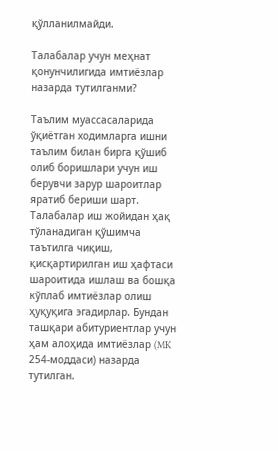қўлланилмайди.

Талабалар учун меҳнат қонунчилигида имтиёзлар назарда тутилганми?

Таълим муассасаларида ўқиётган ходимларга ишни таълим билан бирга қўшиб олиб боришлари учун иш берувчи зарур шароитлар яратиб бериши шарт. Талабалар иш жойидан ҳақ тўланадиган қўшимча таътилга чиқиш, қисқартирилган иш ҳафтаси шароитида ишлаш ва бошқа кўплаб имтиёзлар олиш ҳуқуқига эгадирлар. Бундан ташқари абитуриентлар учун ҳам алоҳида имтиёзлар (MK 254-моддаси) назарда тутилган.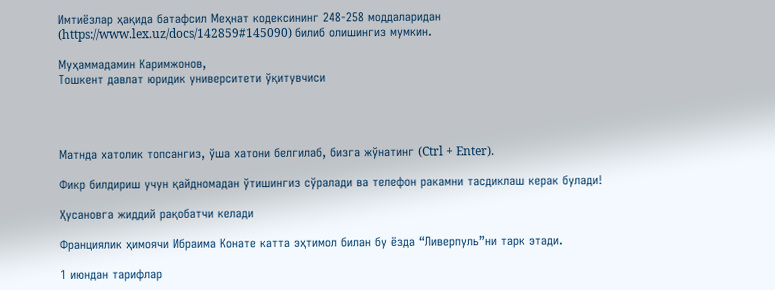Имтиёзлар ҳақида батафсил Меҳнат кодексининг 248-258 моддаларидан (https://www.lex.uz/docs/142859#145090) билиб олишингиз мумкин.

Муҳаммадамин Каримжонов,
Тошкент давлат юридик университети ўқитувчиси




Матнда хатолик топсангиз, ўша хатони белгилаб, бизга жўнатинг (Ctrl + Enter).

Фикр билдириш учун қайдномадан ўтишингиз сўралади ва телефон ракамни тасдиклаш керак булади!

Ҳусановга жиддий рақобатчи келади

Франциялик ҳимоячи Ибраима Конате катта эҳтимол билан бу ёзда “Ливерпуль”ни тарк этади.

1 июндан тарифлар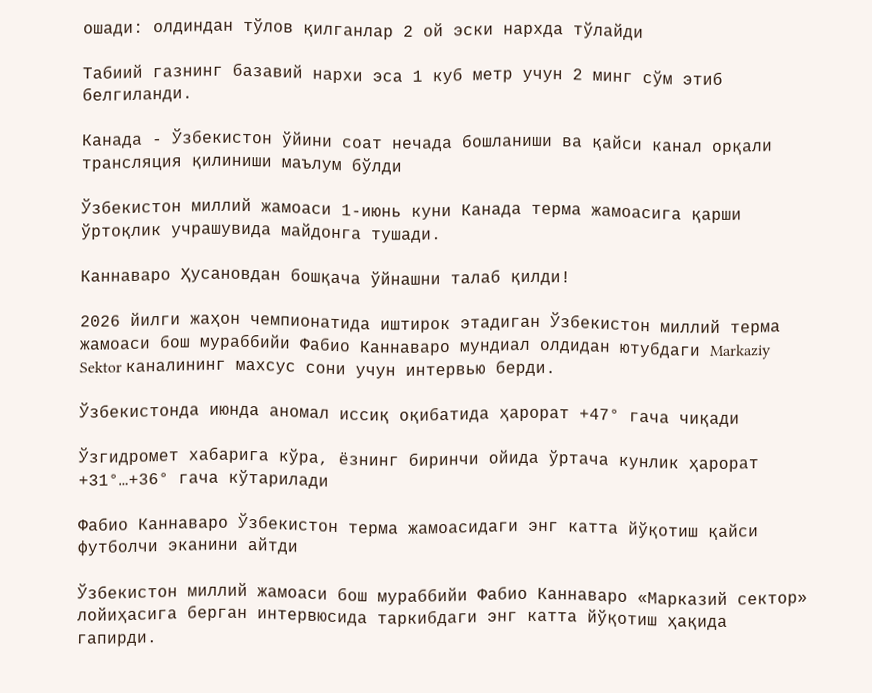ошади: олдиндан тўлов қилганлар 2 ой эски нархда тўлайди

Табиий газнинг базавий нархи эса 1 куб метр учун 2 минг сўм этиб белгиланди.

Канада - Ўзбекистон ўйини соат нечада бошланиши ва қайси канал орқали трансляция қилиниши маълум бўлди

Ўзбекистон миллий жамоаси 1-июнь куни Канада терма жамоасига қарши ўртоқлик учрашувида майдонга тушади.

Каннаваро Ҳусановдан бошқача ўйнашни талаб қилди!

2026 йилги жаҳон чемпионатида иштирок этадиган Ўзбекистон миллий терма жамоаси бош мураббийи Фабио Каннаваро мундиал олдидан ютубдаги Markaziy Sektor каналининг махсус сони учун интервью берди.

Ўзбекистонда июнда аномал иссиқ оқибатида ҳарорат +47° гача чиқади

Ўзгидромет хабарига кўра, ёзнинг биринчи ойида ўртача кунлик ҳарорат +31°…+36° гача кўтарилади

Фабио Каннаваро Ўзбекистон терма жамоасидаги энг катта йўқотиш қайси футболчи эканини айтди

Ўзбекистон миллий жамоаси бош мураббийи Фабио Каннаваро «Марказий сектор» лойиҳасига берган интервюсида таркибдаги энг катта йўқотиш ҳақида гапирди.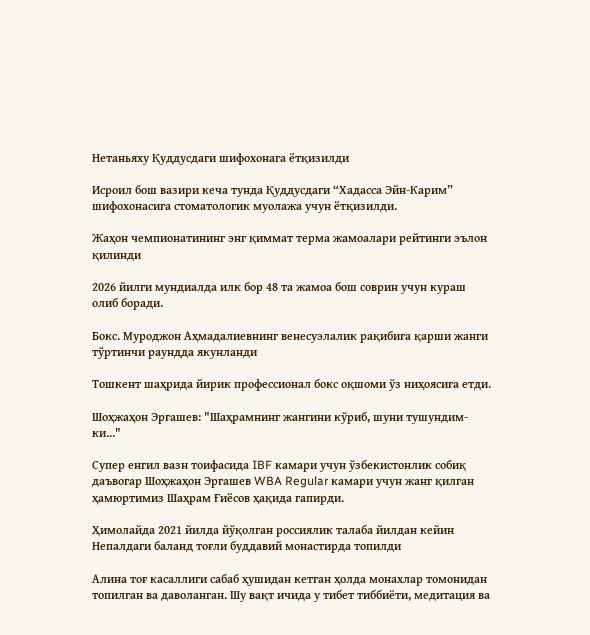Нетаньяху Қуддусдаги шифохонага ётқизилди

Исроил бош вазири кеча тунда Қуддусдаги “Хадасса Эйн-Карим” шифохонасига стоматологик муолажа учун ётқизилди.

Жаҳон чемпионатининг энг қиммат терма жамоалари рейтинги эълон қилинди

2026 йилги мундиалда илк бор 48 та жамоа бош соврин учун кураш олиб боради.

Бокс. Муроджон Аҳмадалиевнинг венесуэлалик рақибига қарши жанги тўртинчи раундда якунланди

Тошкент шаҳрида йирик профессионал бокс оқшоми ўз ниҳоясига етди.

Шоҳжаҳон Эргашев: "Шаҳрамнинг жангини кўриб, шуни тушундим-ки..."

Супер енгил вазн тоифасида IBF камари учун ўзбекистонлик собиқ даъвогар Шоҳжаҳон Эргашев WBA Regular камари учун жанг қилган ҳамюртимиз Шаҳрам Ғиёсов ҳақида гапирди.

Ҳимолайда 2021 йилда йўқолган россиялик талаба йилдан кейин Непалдаги баланд тоғли буддавий монастирда топилди

Алина тоғ касаллиги сабаб ҳушидан кетган ҳолда монахлар томонидан топилган ва даволанган. Шу вақт ичида у тибет тиббиёти, медитация ва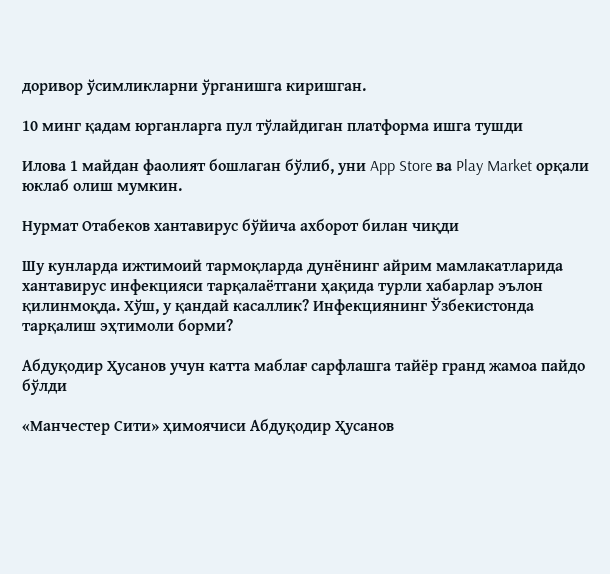доривор ўсимликларни ўрганишга киришган.

10 минг қадам юрганларга пул тўлайдиган платформа ишга тушди

Илова 1 майдан фаолият бошлаган бўлиб, уни App Store ва Play Market орқали юклаб олиш мумкин.

Нурмат Отабеков хантавирус бўйича ахборот билан чиқди

Шу кунларда ижтимоий тармоқларда дунёнинг айрим мамлакатларида хантавирус инфекцияси тарқалаётгани ҳақида турли хабарлар эълон қилинмоқда. Хўш, у қандай касаллик? Инфекциянинг Ўзбекистонда тарқалиш эҳтимоли борми?

Абдуқодир Ҳусанов учун катта маблағ сарфлашга тайёр гранд жамоа пайдо бўлди

«Манчестер Сити» ҳимоячиси Абдуқодир Ҳусанов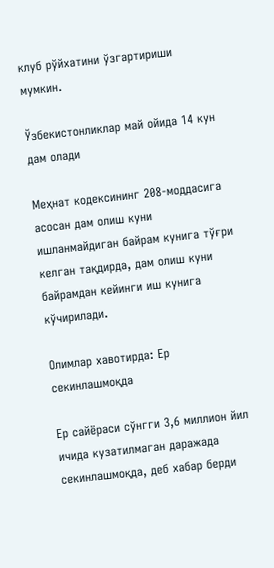клуб рўйхатини ўзгартириши мумкин.

Ўзбекистонликлар май ойида 14 кун дам олади

Меҳнат кодексининг 208-моддасига асосан дам олиш куни ишланмайдиган байрам кунига тўғри келган тақдирда, дам олиш куни байрамдан кейинги иш кунига кўчирилади.

Олимлар хавотирда: Ер секинлашмоқда

Ер сайёраси сўнгги 3,6 миллион йил ичида кузатилмаган даражада секинлашмоқда, деб хабар берди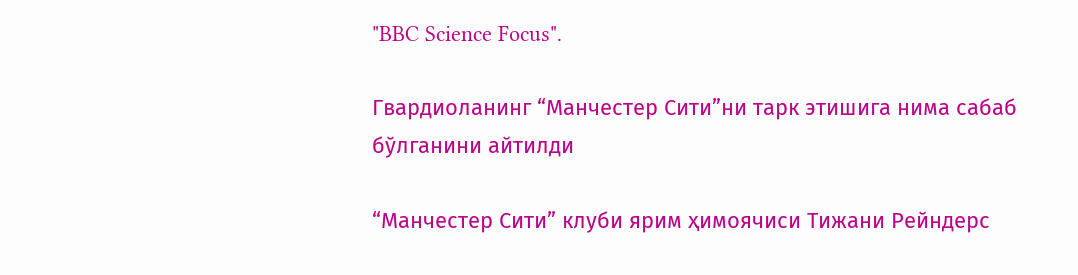"BBC Science Focus".

Гвардиоланинг “Манчестер Сити”ни тарк этишига нима сабаб бўлганини айтилди

“Манчестер Сити” клуби ярим ҳимоячиси Тижани Рейндерс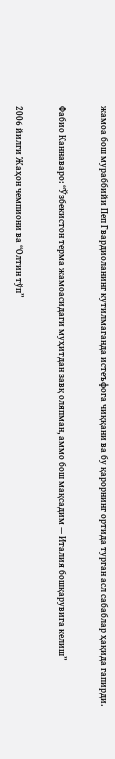жамоа бош мураббийи Пеп Гвардиоланинг кутилмаганда истеъфога чиққани ва бу қарорнинг ортида турган асл сабаблар ҳақида гапирди.

Фабио Каннаваро: “Ўзбекистон терма жамоасидаги муҳитдан завқ оляпман, аммо бош мақсадим — Италия бошқарувига келиш”

2006 йилги Жаҳон чемпиони ва “Олтин тўп”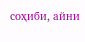соҳиби, айни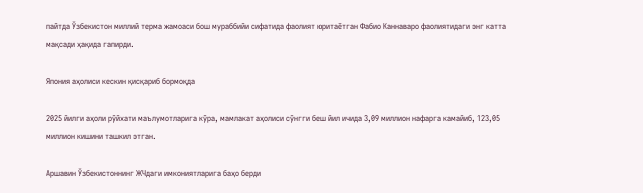пайтда Ўзбекистон миллий терма жамоаси бош мураббийи сифатида фаолият юритаётган Фабио Каннаваро фаолиятидаги энг катта мақсади ҳақида гапирди.

Япония аҳолиси кескин қисқариб бормоқда

2025 йилги аҳоли рўйхати маълумотларига кўра, мамлакат аҳолиси сўнгги беш йил ичида 3,09 миллион нафарга камайиб, 123,05 миллион кишини ташкил этган.

Аршавин Ўзбекистоннинг ЖЧдаги имкониятларига баҳо берди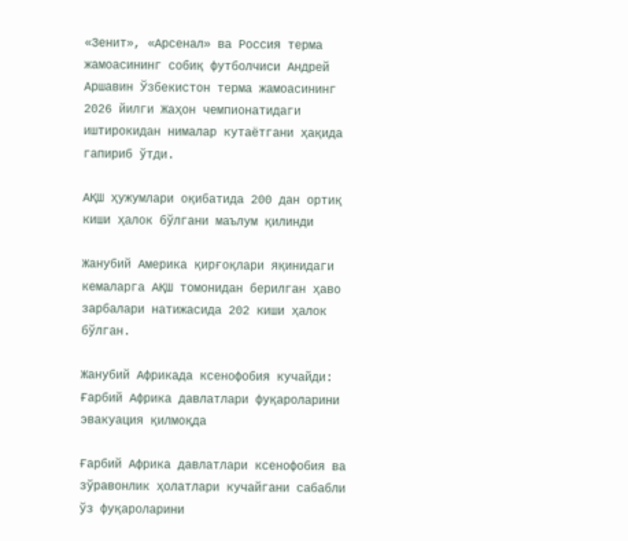«Зенит», «Арсенал» ва Россия терма жамоасининг собиқ футболчиси Андрей Аршавин Ўзбекистон терма жамоасининг 2026 йилги Жаҳон чемпионатидаги иштирокидан нималар кутаётгани ҳақида гапириб ўтди.

АҚШ ҳужумлари оқибатида 200 дан ортиқ киши ҳалок бўлгани маълум қилинди

Жанубий Америка қирғоқлари яқинидаги кемаларга АҚШ томонидан берилган ҳаво зарбалари натижасида 202 киши ҳалок бўлган.

Жанубий Африкада ксенофобия кучайди: Ғарбий Африка давлатлари фуқароларини эвакуация қилмоқда

Ғарбий Африка давлатлари ксенофобия ва зўравонлик ҳолатлари кучайгани сабабли ўз фуқароларини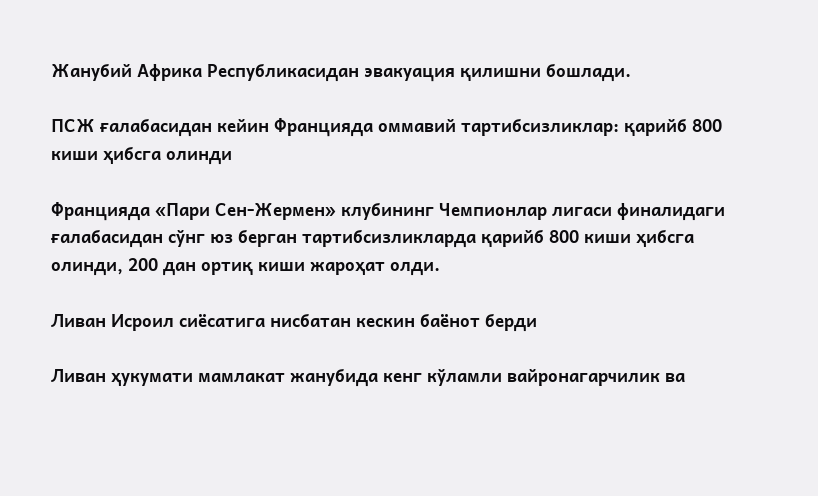Жанубий Африка Республикасидан эвакуация қилишни бошлади.

ПСЖ ғалабасидан кейин Францияда оммавий тартибсизликлар: қарийб 800 киши ҳибсга олинди

Францияда «Пари Сен-Жермен» клубининг Чемпионлар лигаси финалидаги ғалабасидан сўнг юз берган тартибсизликларда қарийб 800 киши ҳибсга олинди, 200 дан ортиқ киши жароҳат олди.

Ливан Исроил сиёсатига нисбатан кескин баёнот берди

Ливан ҳукумати мамлакат жанубида кенг кўламли вайронагарчилик ва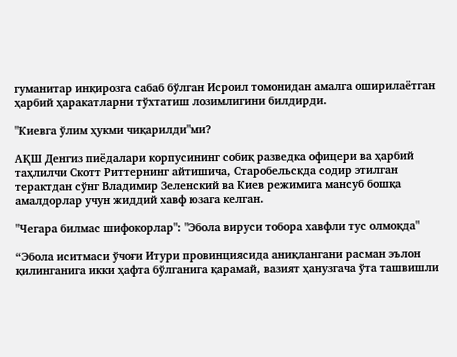гуманитар инқирозга сабаб бўлган Исроил томонидан амалга оширилаётган ҳарбий ҳаракатларни тўхтатиш лозимлигини билдирди.

"Киевга ўлим ҳукми чиқарилди"ми?

АҚШ Денгиз пиёдалари корпусининг собиқ разведка офицери ва ҳарбий таҳлилчи Скотт Риттернинг айтишича, Старобельскда содир этилган терактдан сўнг Владимир Зеленский ва Киев режимига мансуб бошқа амалдорлар учун жиддий хавф юзага келган.

"Чегара билмас шифокорлар": "Эбола вируси тобора хавфли тус олмоқда"

“Эбола иситмаси ўчоғи Итури провинциясида аниқлангани расман эълон қилинганига икки ҳафта бўлганига қарамай, вазият ҳанузгача ўта ташвишли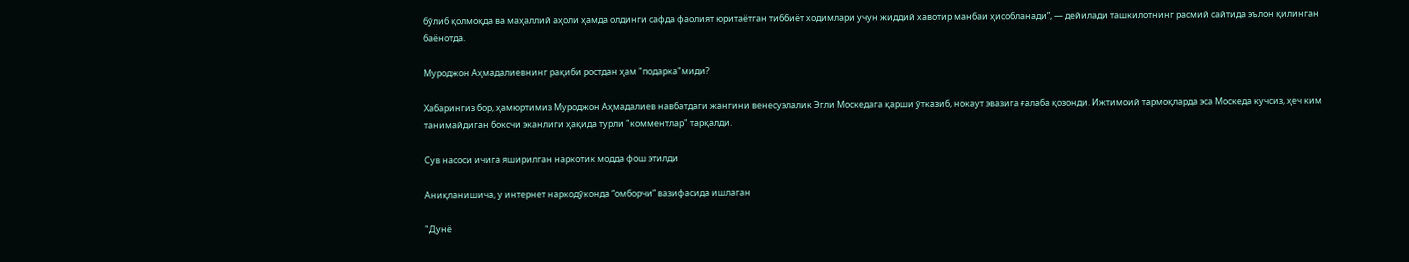бўлиб қолмоқда ва маҳаллий аҳоли ҳамда олдинги сафда фаолият юритаётган тиббиёт ходимлари учун жиддий хавотир манбаи ҳисобланади”, — дейилади ташкилотнинг расмий сайтида эълон қилинган баёнотда.

Муроджон Аҳмадалиевнинг рақиби ростдан ҳам "подарка"миди?

Хабарингиз бор, ҳамюртимиз Муроджон Аҳмадалиев навбатдаги жангини венесуэлалик Эгли Москедага қарши ўтказиб, нокаут эвазига ғалаба қозонди. Ижтимоий тармоқларда эса Москеда кучсиз, ҳеч ким танимайдиган боксчи эканлиги ҳақида турли "комментлар" тарқалди.

Сув насоси ичига яширилган наркотик модда фош этилди

Аниқланишича, у интернет наркодўконда “омборчи” вазифасида ишлаган

"Дунё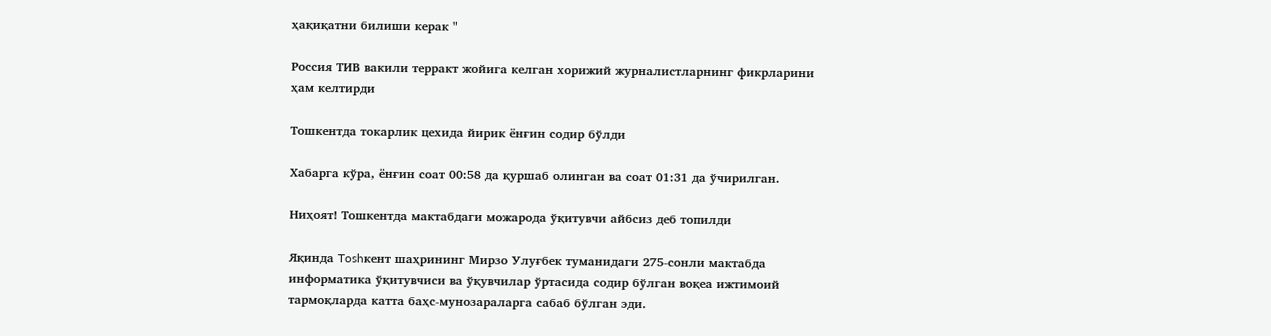ҳақиқатни билиши керак "

Россия ТИВ вакили терракт жойига келган хорижий журналистларнинг фикрларини ҳам келтирди

Тошкентда токарлик цехида йирик ёнғин содир бўлди

Хабарга кўра, ёнғин соат 00:58 да қуршаб олинган ва соат 01:31 да ўчирилган.

Ниҳоят! Тошкентда мактабдаги можарода ўқитувчи айбсиз деб топилди

Яқинда Toshкент шаҳрининг Мирзо Улуғбек туманидаги 275-сонли мактабда информатика ўқитувчиси ва ўқувчилар ўртасида содир бўлган воқеа ижтимоий тармоқларда катта баҳс-мунозараларга сабаб бўлган эди.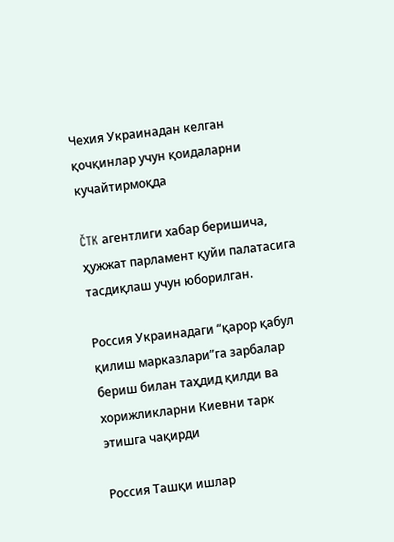Чехия Украинадан келган қочқинлар учун қоидаларни кучайтирмоқда

ČTK агентлиги хабар беришича, ҳужжат парламент қуйи палатасига тасдиқлаш учун юборилган.

Россия Украинадаги “қарор қабул қилиш марказлари”га зарбалар бериш билан таҳдид қилди ва хорижликларни Киевни тарк этишга чақирди

Россия Ташқи ишлар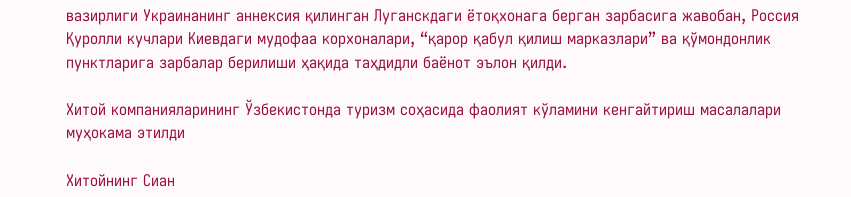вазирлиги Украинанинг аннексия қилинган Луганскдаги ётоқхонага берган зарбасига жавобан, Россия Қуролли кучлари Киевдаги мудофаа корхоналари, “қарор қабул қилиш марказлари” ва қўмондонлик пунктларига зарбалар берилиши ҳақида таҳдидли баёнот эълон қилди.

Хитой компанияларининг Ўзбекистонда туризм соҳасида фаолият кўламини кенгайтириш масалалари муҳокама этилди

Хитойнинг Сиан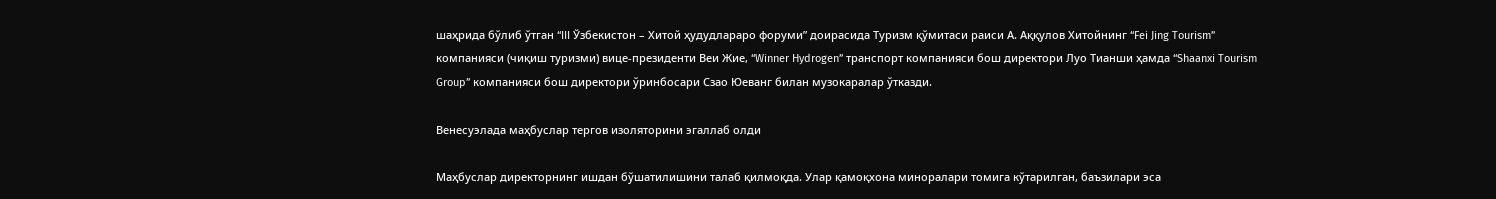шаҳрида бўлиб ўтган “III Ўзбекистон – Хитой ҳудудлараро форуми” доирасида Туризм қўмитаси раиси А. Аққулов Хитойнинг “Fei Jing Tourism” компанияси (чиқиш туризми) вице-президенти Веи Жие, “Winner Hydrogen” транспорт компанияси бош директори Луо Тианши ҳамда “Shaanxi Tourism Group” компанияси бош директори ўринбосари Сзао Юеванг билан музокаралар ўтказди.

Венесуэлада маҳбуслар тергов изоляторини эгаллаб олди

Маҳбуслар директорнинг ишдан бўшатилишини талаб қилмоқда. Улар қамоқхона миноралари томига кўтарилган, баъзилари эса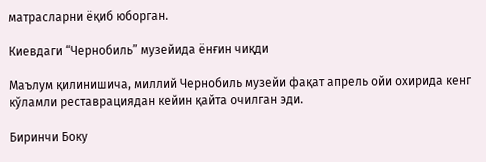матрасларни ёқиб юборган.

Киевдаги “Чернобиль” музейида ёнғин чиқди

Маълум қилинишича, миллий Чернобиль музейи фақат апрель ойи охирида кенг кўламли реставрациядан кейин қайта очилган эди.

Биринчи Боку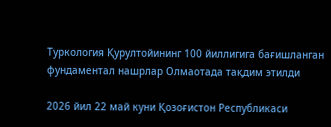Туркология Қурултойининг 100 йиллигига бағишланган фундаментал нашрлар Олмаотада тақдим этилди

2026 йил 22 май куни Қозоғистон Республикаси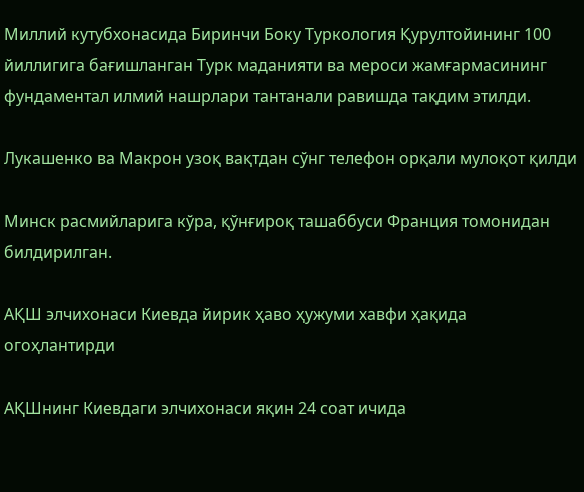Миллий кутубхонасида Биринчи Боку Туркология Қурултойининг 100 йиллигига бағишланган Турк маданияти ва мероси жамғармасининг фундаментал илмий нашрлари тантанали равишда тақдим этилди.

Лукашенко ва Макрон узоқ вақтдан сўнг телефон орқали мулоқот қилди

Минск расмийларига кўра, қўнғироқ ташаббуси Франция томонидан билдирилган.

АҚШ элчихонаси Киевда йирик ҳаво ҳужуми хавфи ҳақида огоҳлантирди

АҚШнинг Киевдаги элчихонаси яқин 24 соат ичида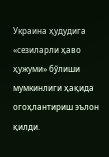Украина ҳудудига «сезиларли ҳаво ҳужуми» бўлиши мумкинлиги ҳақида огоҳлантириш эълон қилди.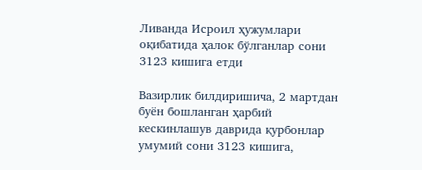Ливанда Исроил ҳужумлари оқибатида ҳалок бўлганлар сони 3123 кишига етди

Вазирлик билдиришича, 2 мартдан буён бошланган ҳарбий кескинлашув даврида қурбонлар умумий сони 3123 кишига,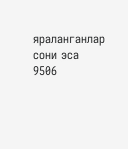яраланганлар сони эса 9506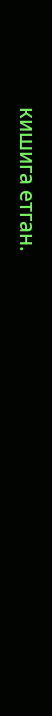кишига етган.